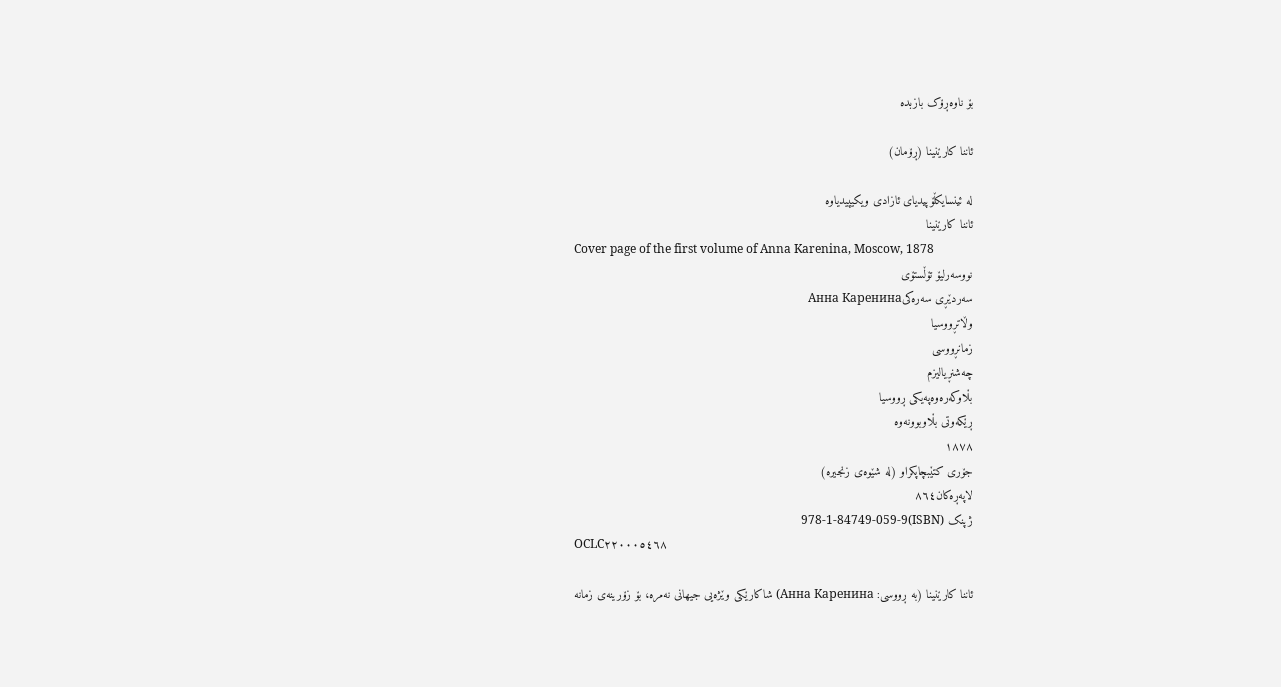بۆ ناوەڕۆک بازبدە

ئاننا کارێنینا (ڕۆمان)

لە ئینسایکڵۆپیدیای ئازادی ویکیپیدیاوە
ئاننا کارێنینا
Cover page of the first volume of Anna Karenina, Moscow, 1878
نووسەرلیۆ تۆڵستۆی
سەردێڕی سەرەکیАнна Каренина
وڵاتڕووسیا
زمانڕووسی
چەشنڕیالیزم
بڵاوکەرەوەپەیکی ڕووسیا
ڕێکەوتی بڵاوبوونەوە
١٨٧٨
جۆری کتێبچاپکراو (لە شێوەی زنجیرە)
لاپەڕەکان٨٦٤
ژپنک (ISBN)978-1-84749-059-9
OCLC٢٢٠٠٠٥٤٦٨

ئاننا کارێنینا (بە ڕووسی: Анна Каренина) شاکارێکی وێژەیی جیھانی نەمرە، بۆ زۆرینەی زمانە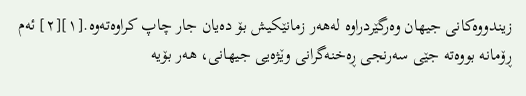زیندووەکانی جیھان وەرگێردراوە لەھەر زمانێکیش بۆ دەیان جار چاپ کراوەتەوە.[١][٢] ئەم ڕۆمانە بووەتە جێی سەرنجی ڕەخنەگرانی وێژەیی جیھانی، ھەر بۆیە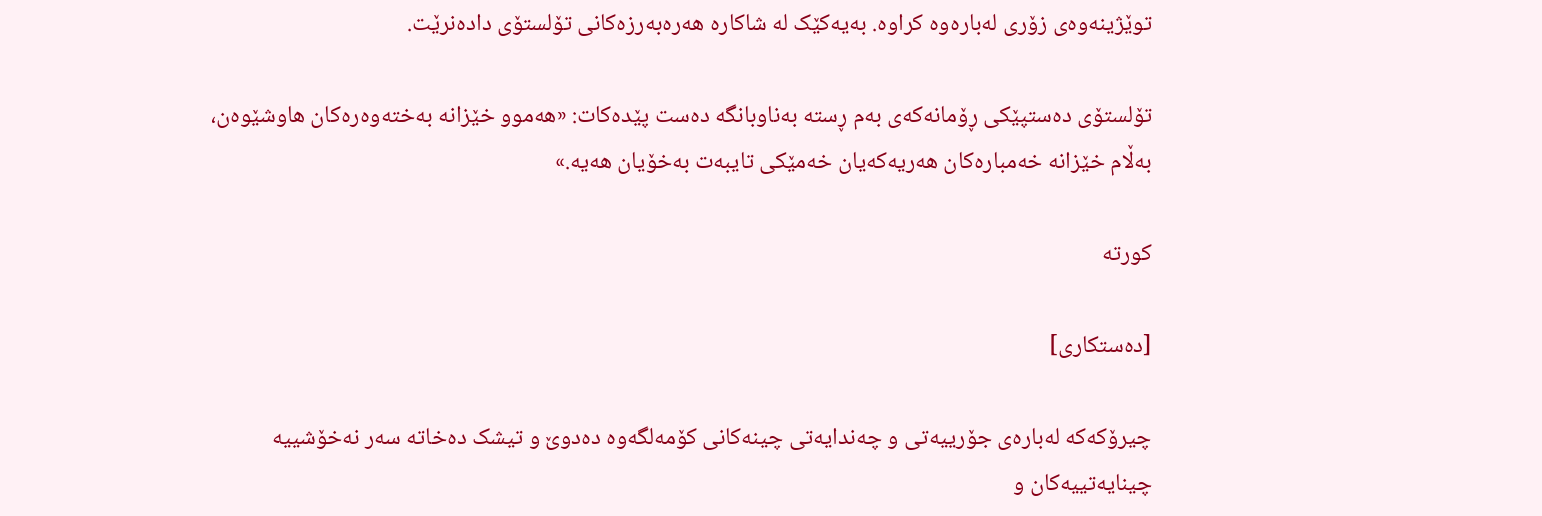توێژینەوەی زۆری لەبارەوە کراوە. بەیەکێک لە شاکارە ھەرەبەرزەکانی تۆلستۆی دادەنرێت.

تۆلستۆی دەستپێکی ڕۆمانەکەی بەم ڕستە بەناوبانگە دەست پێدەکات: «ھەموو خێزانە بەختەوەرەکان ھاوشێوەن، بەڵام خێزانە خەمبارەکان ھەریەکەیان خەمێکی تایبەت بەخۆیان ھەیە.»

کورتە

[دەستکاری]

چیرۆکەکە لەبارەی جۆرییەتی و چەندایەتی چینەکانی کۆمەلگەوە دەدوێ و تیشک دەخاتە سەر نەخۆشییە چینایەتییەکان و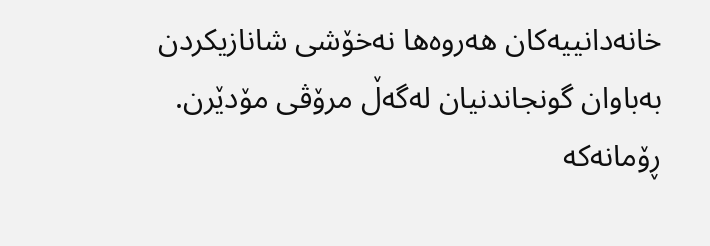خانەدانییەکان ھەروەھا نەخۆشی شانازیکردن بەباوان گونجاندنیان لەگەڵ مرۆڤی مۆدێرن. ڕۆمانەکە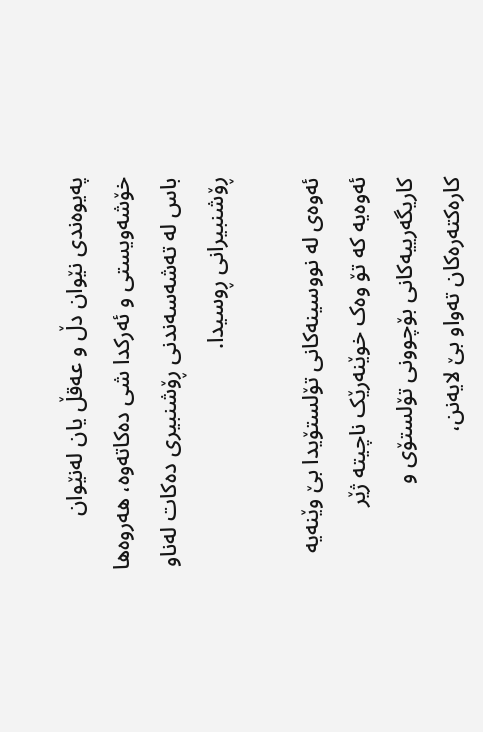پەیوەندی نێوان دڵ و عەقڵ یان لەنێوان خۆشەویستی و ئەرکدا شی دەکاتەوە، ھەروەھا باس لە تەشەسەندنی ڕۆشنبیری دەکات لەناو ڕۆشنبیرانی ڕوسیدا.

ئەوەی لە نووسینەکانی تۆلستۆیدا بێ وێنەیە ئەوەیە کە تۆ وەک خوێنەرێک ناچیتە ژێر کاریگەرییەکانی بۆچوونی تۆلستۆی و کارەکتەرەکان تەواو بێ لایەنن،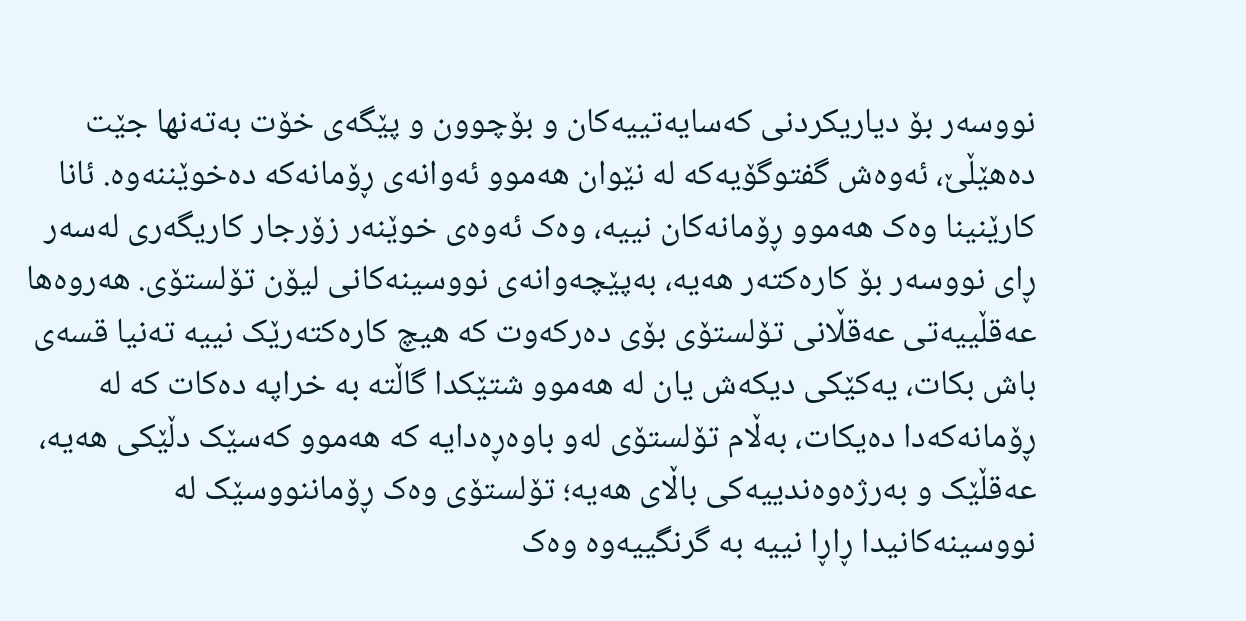نووسەر بۆ دیاریکردنی کەسایەتییەکان و بۆچوون و پێگەی خۆت بەتەنھا جێت دەھێڵێ، ئەوەش گفتوگۆیەکە لە نێوان ھەموو ئەوانەی ڕۆمانەکە دەخوێننەوە. ئانا کارێنینا وەک ھەموو ڕۆمانەکان نییە، وەک ئەوەی خوێنەر زۆرجار کاریگەری لەسەر ڕای نووسەر بۆ کارەکتەر ھەیە، بەپێچەوانەی نووسینەکانی لیۆن تۆلستۆی. ھەروەھا عەقڵییەتی عەقڵانی تۆلستۆی بۆی دەرکەوت کە ھیچ کارەکتەرێک نییە تەنیا قسەی باش بکات، یەکێکی دیکەش یان لە ھەموو شتێکدا گاڵتە بە خراپە دەکات کە لە ڕۆمانەکەدا دەیکات، بەڵام تۆلستۆی لەو باوەڕەدایە کە ھەموو کەسێک دڵێکی ھەیە، عەقڵێک و بەرژەوەندییەکی باڵای ھەیە؛ تۆلستۆی وەک ڕۆماننووسێک لە نووسینەکانیدا ڕاڕا نییە بە گرنگییەوە وەک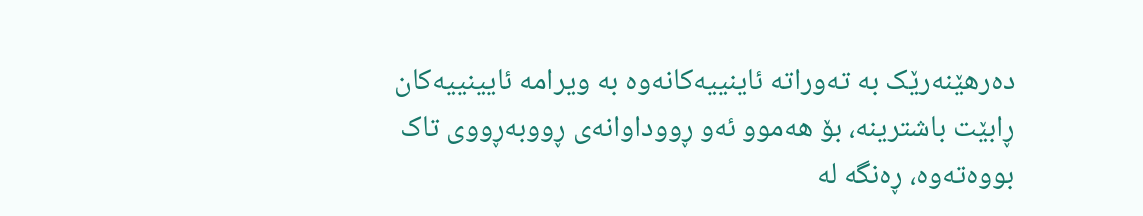دەرھێنەرێک بە تەوراتە ئاینییەکانەوە بە ویرامە ئایینییەکان ڕابێت باشترینە، بۆ ھەموو ئەو ڕووداوانەی ڕووبەڕووی تاک بووەتەوە، ڕەنگە لە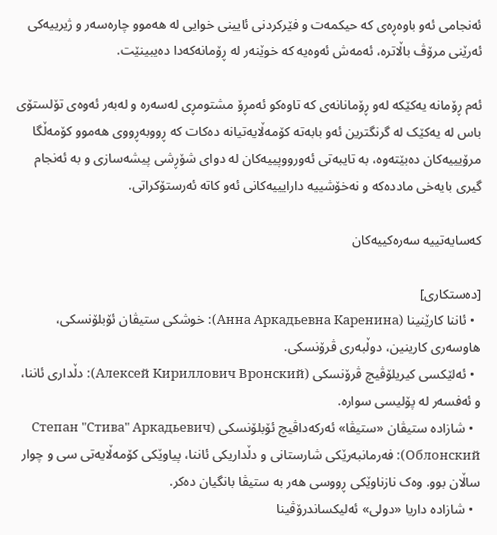ئەنجامی ئەو باوەڕەی کە حیکمەت و فێرکردنی ئایینی خوایی لە ھەموو چارەسەر و ژیرییەکی ئەرێنی مرۆڤ باڵاترە، ئەمەش ئەوەیە کە خوێنەر لە ڕۆمانەکەدا دەیبینێت.

ئەم ڕۆمانە یەکێکە لەو ڕۆمانانەی کە تاوەکو ئەمڕۆ مشتومڕی لەسەرە و لەبەر ئەوەی تۆلستۆی باس لە یەکێک لە گرنگترین ئەو بابەتە کۆمەڵایەتیانە دەکات کە ڕووبەڕووی ھەموو کۆمەڵگا مرۆیییەکان دەبێتەوە، بە تایبەتی ئەورووپییەکان لە دوای شۆڕشی پیشەسازی و بە ئەنجام گیری بایەخی ماددەکە و نەخۆشییە دارایییەکانی ئەو کاتە ئەرستۆکراتی.

کەسایەتییە سەرەکییەکان

[دەستکاری]
  • ئاننا کارێنینا (Анна Аркадьевна Каренина): خوشکی ستیڤان ئۆبلۆنسکی، ھاوسەری کارینین، دوڵبەری ڤرۆنسکی.
  • ئەلێکسی کیریلۆڤیچ ڤرۆنسکی (Алексей Кириллович Вронский): دڵداری ئاننا، و ئەفسەر لە پۆلیسی سوارە.
  • شازادە ستیڤان «ستیڤا» ئەرکەداڤیچ ئۆبلۆنسکی (Степан "Стива" Аркадьевич Облонский): فەرمانبەرێکی شارستانی و دڵداریکی ئاننا، پیاوێکی کۆمەڵایەتی سی و چوار ساڵان بوو. وەک نازناوێکی ڕووسی ھەر بە ستیڤا بانگیان دەکر.
  • شازادە داریا «دولی» ئەلیکساندرۆڤینا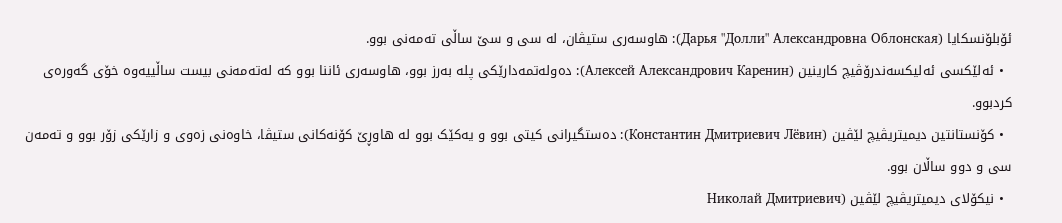ئۆبلۆنسکایا (Дарья "Долли" Александровна Облонская): ھاوسەری ستیڤان، لە سی و سێ ساڵی تەمەنی بوو.
  • ئەلێکسی ئەلیکسەندرۆڤیچ کارینین (Алексей Александрович Каренин): دەولەتمەدارێکی پلە بەرز بوو، ھاوسەری ئاننا بوو کە لەتەمەنی بیست ساڵییەوە خۆی گەورەی کردبوو.
  • کۆنستانتین دیمیتریڤیچ لێڤین (Константин Дмитриевич Лёвин): دەستگیرانی کیتی بوو و یەکێک بوو لە ھاوڕێ کۆنەکانی ستیڤا، خاوەنی زەوی و زارێکی زۆر بوو و تەمەن سی و دوو ساڵان بوو.
  • نیکۆلای دیمیتریڤیچ لێڤین (Николай Дмитриевич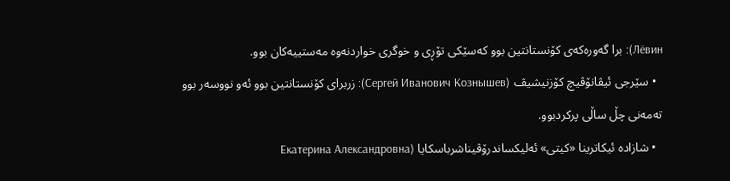Лёвин): برا گەورەکەی کۆنستانتین بوو کەسێکی تۆڕی و خوگری خواردنەوە مەستییەکان بوو.
  • سێرجی ئیڤانۆڤیچ کۆزنیشیڤ (Сергей Иванович Кознышев): زربرای کۆنستانتین بوو ئەو نووسەر بوو تەمەنی چڵ ساڵی پرکردبوو.
  • شازادە ئیکاترینا «کیتی» ئەلیکساندرۆڤیناشرباسکایا (Екатерина Александровна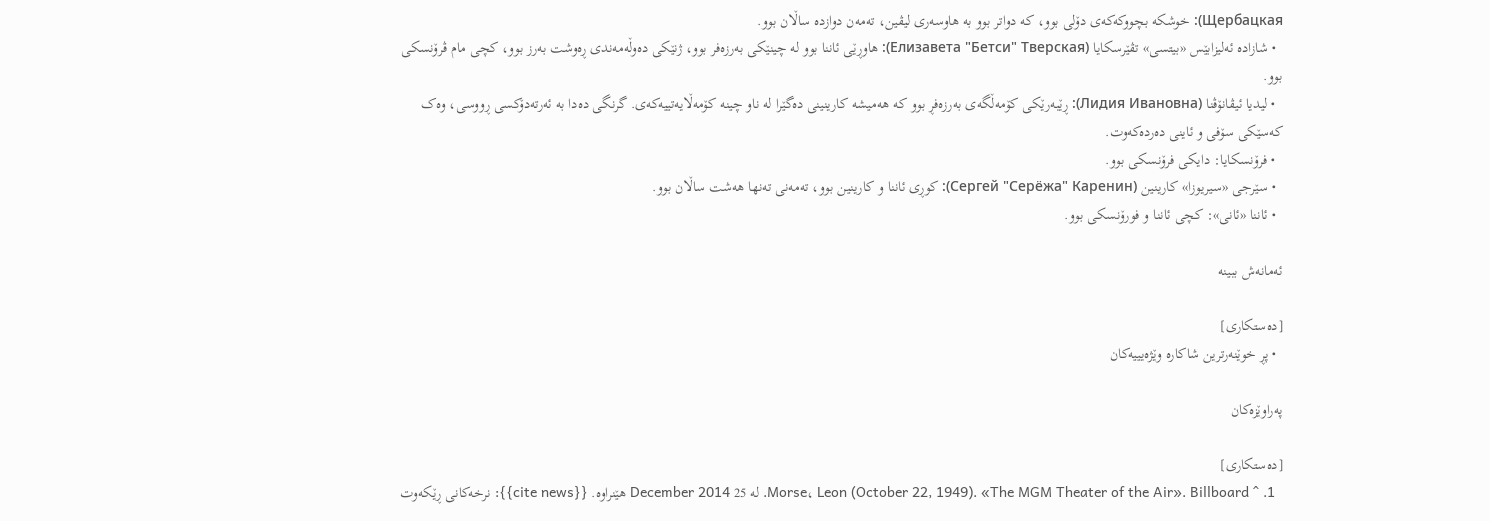Щербацкая): خوشکە بچووکەکەی دۆلی بوو، کە دواتر بوو بە ھاوسەری لیڤین، تەمەن دوازدە ساڵان بوو.
  • شازادە ئەلیزابێس «بیتسی» تڤێرسکایا (Елизавета "Бетси" Тверская): ھاوڕێی ئاننا بوو لە چینێکی بەرزەفر بوو، ژنێکی دەوڵەمەندی ڕەوشت بەرز بوو، کچی مام ڤرۆنسکی بوو.
  • لیدیا ئیڤانۆڤنا (Лидия Ивановна): ڕێبەرێکی کۆمەڵگەی بەرزەفڕ بوو کە ھەمیشە کارینینی دەگێرا لە ناو چینە کۆمەڵایەتییەکەی. گرنگی دەدا بە ئەرتەدۆکسی ڕووسی، وەک کەسێکی سۆفی و ئاینی دەردەکەوت.
  • فرۆنسکایا: دایکی فرۆنسکی بوو.
  • سێرجی «سیریوزا» کارینین (Сергей "Серёжа" Каренин): کوڕی ئاننا و کارینین بوو، تەمەنی تەنھا ھەشت ساڵان بوو.
  • ئاننا «ئانی»: کچی ئاننا و فورۆنسکی بوو.

ئەمانەش ببینە

[دەستکاری]
  • پڕ خوێنەرترین شاکارە وێژەیییەکان

پەراوێزەکان

[دەستکاری]
  1. ^ Morse، Leon (October 22, 1949). «The MGM Theater of the Air». Billboard. لە 25 December 2014 ھێنراوە. {{cite news}}: نرخەکانی ڕێکەوت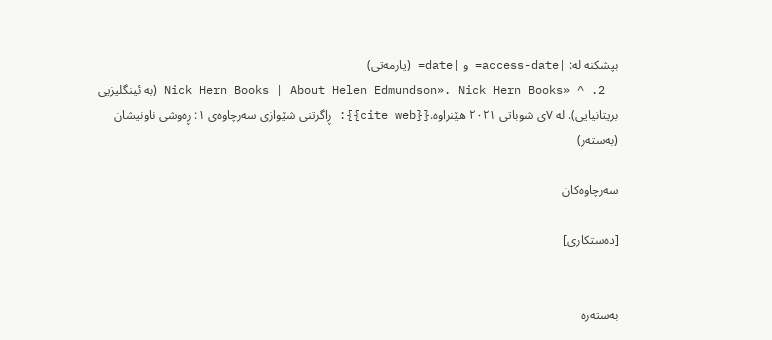بپشکنە لە: |access-date= و |date= (یارمەتی)
  2. ^ «Nick Hern Books | About Helen Edmundson». Nick Hern Books (بە ئینگلیزیی بریتانیایی). لە ٧ی شوباتی ٢٠٢١ ھێنراوە.{{cite web}}: ڕاگرتنی شێوازی سەرچاوەی ١: ڕەوشی ناونیشان (بەستەر)

سەرچاوەکان

[دەستکاری]


بەستەرە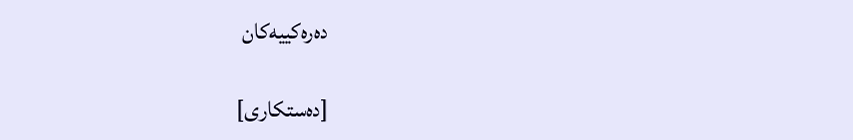دەرەکییەکان

[دەستکاری]